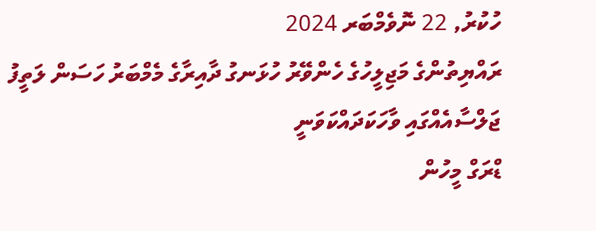ހުކުރު, 22 ނޮވެމްބަރ 2024
ރައްޔިތުންގެ މަޖިލީހުގެ ހެންވޭރު ހުޅަނގު ދާއިރާގެ މެމްބަރު ހަސަން ލަތީފު ޖަލްސާއެއްގައި ވާހަކަދައްކަވަނީ
ޑްރަގް މީހުން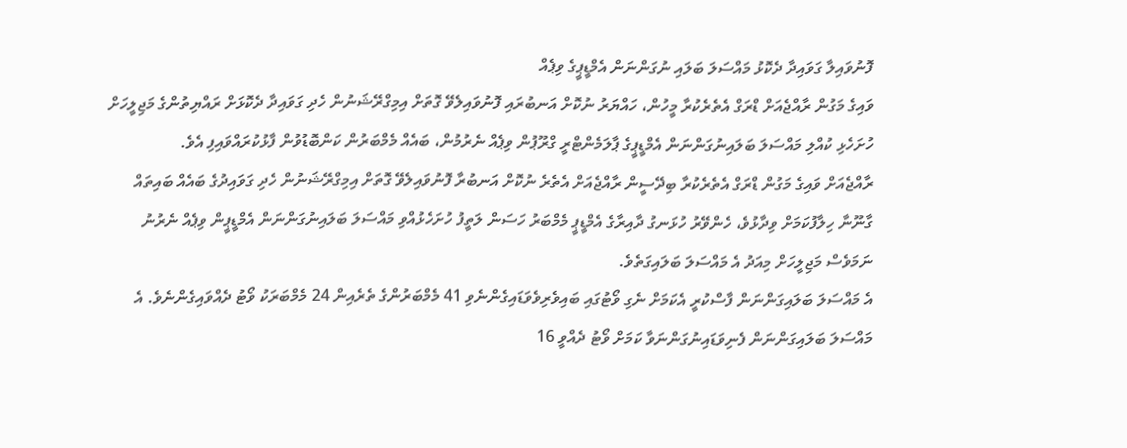ފޮނުވައިލާ ގަވައިދާ ދެކޮޅު މައްސަލަ ބަލައި ނުގަންނަން އެމްޑީޕީގެ ވިޕެއް
ވައިގެ މަގުން ރާއްޖެއަށް ޑްރަގް އެތެރެކުރާ މީހުން، ހައްޔަރު ނުކޮށް އަނބުރައި ފޮނުވައިލެވޭ ގޮތަށް އިމިގްރޭޝަނުން ހެދި ގަވައިދާ ދެކޮޅަށް ރައްޔިތުންގެ މަޖިލީހަށް ހުށަހެޅި ކުއްލި މައްސަލަ ބަލައިނުގަންނަން އެމްޑީޕީގެ ޕާލަމެންޓްރީ ގްރޫޕުން ވިޕެއް ނެރުމުން، ބައެއް މެމްބަރުން ކަންބޮޑުވުން ފާޅުކުރައްވައިފި އެވެ.
ރާއްޖެއަށް ވައިގެ މަގުން ޑްރަގް އެތެރެކުރާ ބިދޭސީން ރާއްޖެއަށް އެތެރެ ނުކޮށް އަނބުރާ ފޮނުވައިލެވޭ ގޮތަށް އިމިގްރޭޝަނުން ހެދި ގަވައިދުގެ ބައެއް ބައިތައް ގާނޫނާ ހިލާފުކަމަށް ވިދާޅުވެ، ހެންވޭރު ހުޅަނގު ދާއިރާގެ އެމްޑީޕީ މެމްބަރު ހަސަން ލަތީފު ހުށަހެޅުއްވި މައްސަލަ ބަލައިނުގަންނަން އެމްޑީޕީން ވިޕެއް ނެރުނު ނަމަވެސް މަޖިލީހަށް މިއަދު އެ މައްސަލަ ބަލައިގަތެވެ.
އެ މައްސަލަ ބަލައިގަންނަން ފާސްކުރީ އެކަމަށް ނެގި ވޯޓުގައި ބައިވެރިވެވަޑައިގެންނެވި 41 މެމްބަރުންގެ ތެރެއިން 24 މެމްބަރަކު ވޯޓު ދެއްވައިގެންނެވެ. އެ މައްސަލަ ބަލައިގަންނަން ފެނިވަޑައިނުގަންނަވާ ކަމަށް ވޯޓު ދެއްވީ 16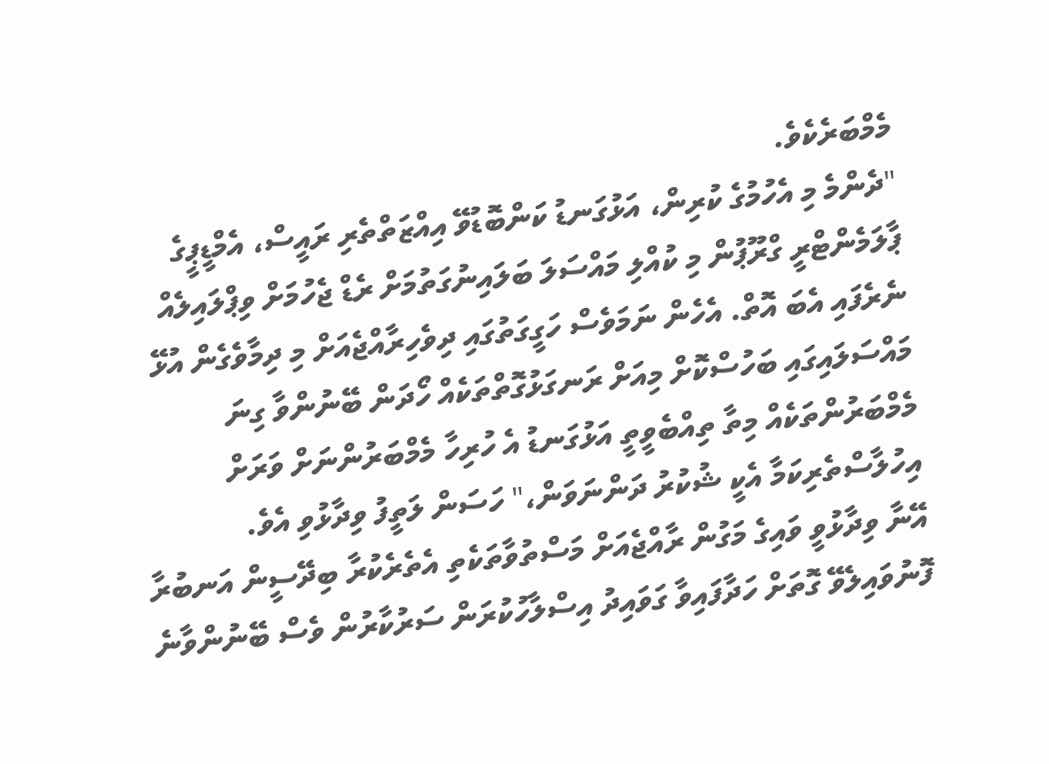މެމްބަރެކެވެ.
"ދެންމެ މި އެހުމުގެ ކުރިން، އަޅުގަނޑު ކަންބޮޑުވޭ އިއްޒަތްތެރި ރައީސް، އެމްޑީޕީގެ ޕާލަމެންޓްރީ ގްރޫޕުން މި ކުއްލި މައްސަލަ ބަލައިނުގަތުމަށް ރެޑް ޖެހުމަށް ވިޕްލައިލެއް ނެރެފައި އެބަ އޮތް. އެހެން ނަމަވެސް ހަގީގަތުގައި ދިވެހިރާއްޖެއަށް މި ދިމާވެގެން އުޅޭ މައްސަލައިގައި ބަހުސްކޮށް މިއަށް ރަނގަޅުގޮތްތަކެއް ހޯދަން ބޭނުންވާ ގިނަ މެމްބަރުންތަކެއް މިތާ ތިއްބެވީތީ އަޅުގަނޑު އެ ހުރިހާ މެމްބަރުންނަށް ވަރަށް އިހުލާސްތެރިކަމާ އެކީ ޝުކުރު ދަންނަވަން،" ހަސަން ލަތީފު ވިދާޅުވި އެވެ.
އޭނާ ވިދާޅުވީ ވައިގެ މަގުން ރާއްޖެއަށް މަސްތުވާތަކެތި އެތެރެކުރާ ބިދޭސީން އަނބުރާ ފޮނުވައިލެވޭ ގޮތަށް ހަދާފައިވާ ގަވައިދު އިސްލާހުކުރަން ސަރުކާރުން ވެސް ބޭނުންވާނެ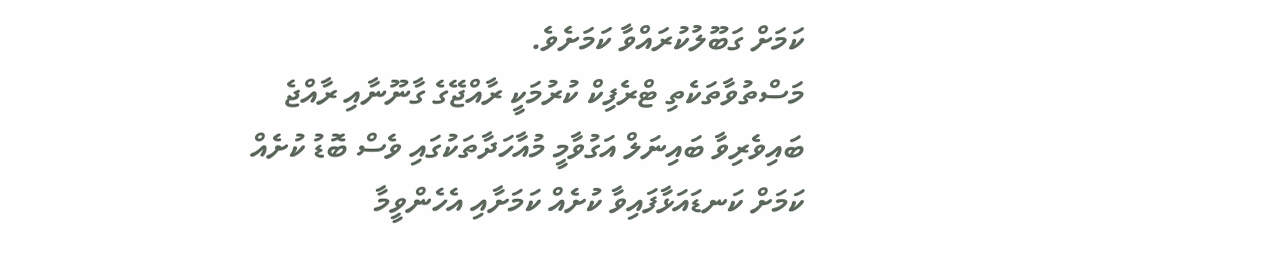ކަމަށް ގަބޫލުކުރައްވާ ކަމަށެވެ.
މަސްތުވާތަކެތި ޓްރެފިކް ކުރުމަކީ ރާއްޖޭގެ ގާނޫނާއި ރާއްޖެ ބައިވެރިވާ ބައިނަލް އަގުވާމީ މުއާހަދާތަކުގައި ވެސް ބޮޑު ކުށެއް ކަމަށް ކަނޑައަޅާފައިވާ ކުށެއް ކަމަށާއި އެހެންވީމާ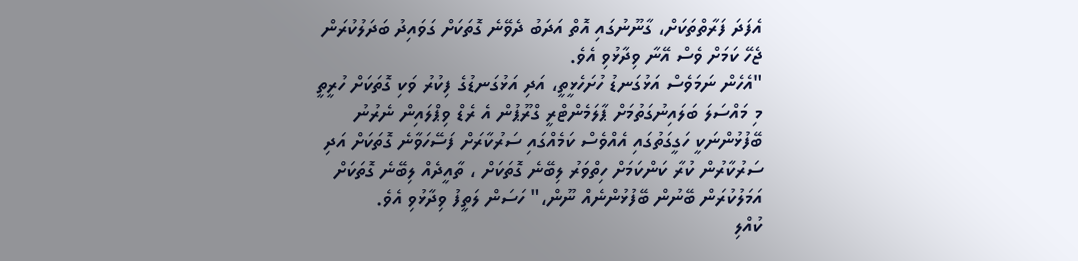އެފަދަ ފަރާތްތަކަށް، ގާނޫނުގައި އޮތް އަދަބު ދެވޭނެ ގޮތަކަށް ގަވައިދު ބަދަލުކުރަން ޖެހޭ ކަމަށް ވެސް އޭނާ ވިދާޅުވި އެވެ.
"އެހެން ނަމަވެސް އަޅުގަނޑު ހުށަހެޅީތީ، އަދި އަޅުގަނޑުގެ ފިކުރު ވަކި ގޮތަކަށް ހުރީތީ މި މައްސަލަ ބަލައިނުގަތުމަށް ޕާލަމެންޓްރީ ގްރޫޕުން އެ ރެޑް ވިޕްލައިން ނެރުނު ބޭފުޅުންނަކީ ހަގީގަތުގައި އެއްވެސް ކަމެއްގައި ސަރުކާރަށް ފަސޭހަވާނެ ގޮތަކަށް އަދި ސަރުކާރުން ކުރާ ކަންކަމަށް ހިތްވަރު ލިބޭނެ ގޮތަކަށް ، ތާއީދެއް ލިބޭނެ ގޮތަކަށް އަމަލުކުރަން ބޭނުން ބޭފުޅުންނެއް ނޫން،" ހަސަން ލަތީފު ވިދާޅުވި އެވެ.
ކުއްލި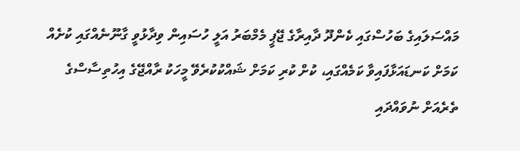މައްސަލައިގެ ބަހުސްގައި ކެންދޫ ދާއިރާގެ ޖޭޕީ މެމްބަރު އަލީ ހުސައިން ވިދާޅުވީ ގާނޫނެއްގައި ކުށެއް ކަމަށް ކަނޑައަޅާފައިވާ ކަމެއްގައި، ކުށް ކުރި ކަމަށް ޝައްކުކުރެވޭ މީހަކު ރާއްޖޭގެ އިހުތިސާސްގެ ތެރެއަށް ނުވައްދައި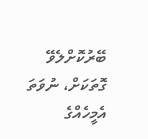ބޭރުކޮށްލެވޭ ގޮތަކަށް، ނުވަތަ އެމީހެއްގެ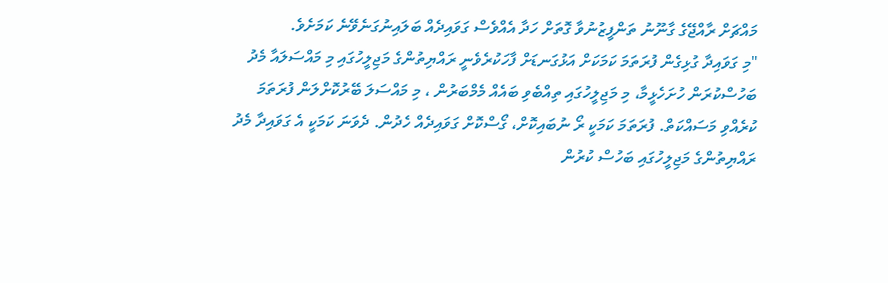މައްޗަށް ރާއްޖޭގެ ގާނޫނު ތަންފީޒުނުވާ ގޮތަށް ހަދާ އެއްވެސް ގަވައިދެއް ބަލައިނުގަނެވޭނެ ކަމަށެވެ.
"މި ގަވައިދާ ގުޅިގެން ފުރަތަމަ ކަމަކަށް އަޅުގަނޑަށް ފާހަކުރެވެނީ ރައްޔިތުންގެ މަޖިލީހުގައި މި މައްސަލައާ މެދު ބަހުސްކުރަން ހުށަހެޅީމާ، މި މަޖިލީހުގައި ތިއްބެވި ބައެއް މެމްބަރުން ، މި މައްސަލަ ބޭރުކޮށްލަން ފުރަތަމަ ކުރެއްވި މަސައްކަތް. ފުރަތަމަ ކަމަކީ ރޯ ނުބައިކޮށް، ގޯސްކޮށް ގަވައިދެއް ހެދުން. ދެވަނަ ކަމަކީ އެ ގަވައިދާ މެދު ރައްޔިތުންގެ މަޖިލީހުގައި ބަހުސް ކުރުން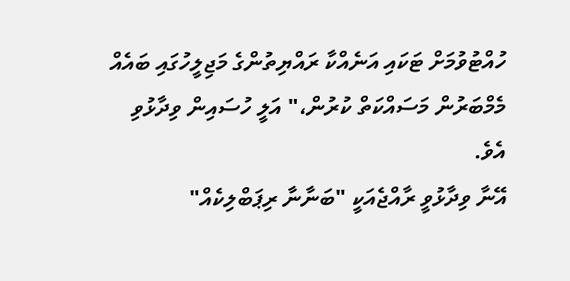ހުއްޓުވުމަށް ޓަކައި އަނެއްކާ ރައްޔިތުންގެ މަޖިލީހުގައި ބައެއް މެމްބަރުން މަސައްކަތް ކުރުން،" އަލީ ހުސައިން ވިދާޅުވި އެވެ.
އޭނާ ވިދާޅުވީ ރާއްޖެއަކީ "ބަނާނާ ރިޕަބްލިކެއް"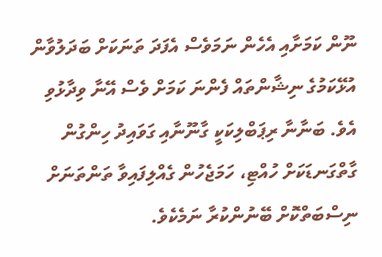ނޫން ކަމަށާއި އެހެން ނަމަވެސް އެފަދަ ތަނަކަށް ބަދަލުވާން އުޅޭކަމުގެ ނިޝާންތައް ފެންނަ ކަމަށް ވެސް އޭނާ ވިދާޅުވި އެވެ. ބަނާނާ ރިޕަބްލިކަކީ ގާނޫނާއި ގަވައިދު ހިންގުން ގާތްގަނޑަކަށް ހުއްޓި، ހަމަޖެހުން ގެއްލިފައިވާ ތަންތަނަށް ނިސްބަތްކޮށް ބޭނުންކުރާ ނަމެކެވެ.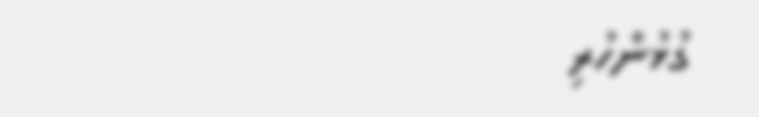ގުޅުންހުރި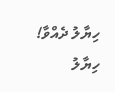ހިޔާލު ދެއްވާ!
ހިޔާލު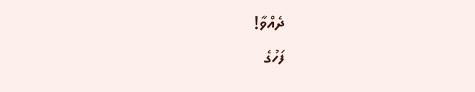ދެއްވާ!
ފަހުގެ